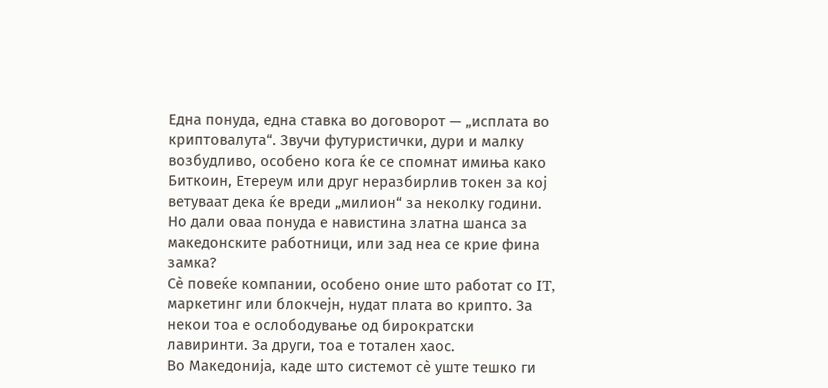Една понуда, една ставка во договорот — „исплата во криптовалута“. Звучи футуристички, дури и малку возбудливо, особено кога ќе се спомнат имиња како Биткоин, Етереум или друг неразбирлив токен за кој ветуваат дека ќе вреди „милион“ за неколку години.
Но дали оваа понуда е навистина златна шанса за македонските работници, или зад неа се крие фина замка?
Сѐ повеќе компании, особено оние што работат со IT, маркетинг или блокчејн, нудат плата во крипто. За некои тоа е ослободување од бирократски лавиринти. За други, тоа е тотален хаос.
Во Македонија, каде што системот сè уште тешко ги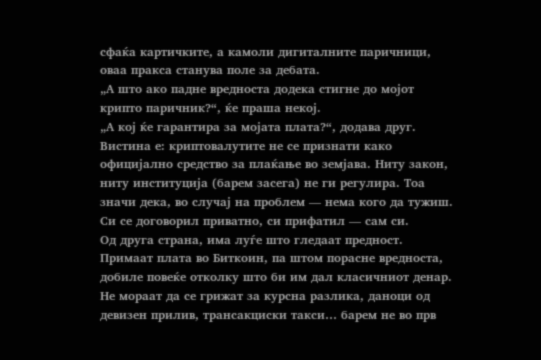сфаќа картичките, а камоли дигиталните паричници, оваа пракса станува поле за дебата.
„А што ако падне вредноста додека стигне до мојот крипто паричник?“, ќе праша некој.
„А кој ќе гарантира за мојата плата?“, додава друг.
Вистина е: криптовалутите не се признати како официјално средство за плаќање во земјава. Ниту закон, ниту институција (барем засега) не ги регулира. Тоа значи дека, во случај на проблем — нема кого да тужиш. Си се договорил приватно, си прифатил — сам си.
Од друга страна, има луѓе што гледаат предност. Примаат плата во Биткоин, па штом порасне вредноста, добиле повеќе отколку што би им дал класичниот денар. Не мораат да се грижат за курсна разлика, даноци од девизен прилив, трансакциски такси… барем не во прв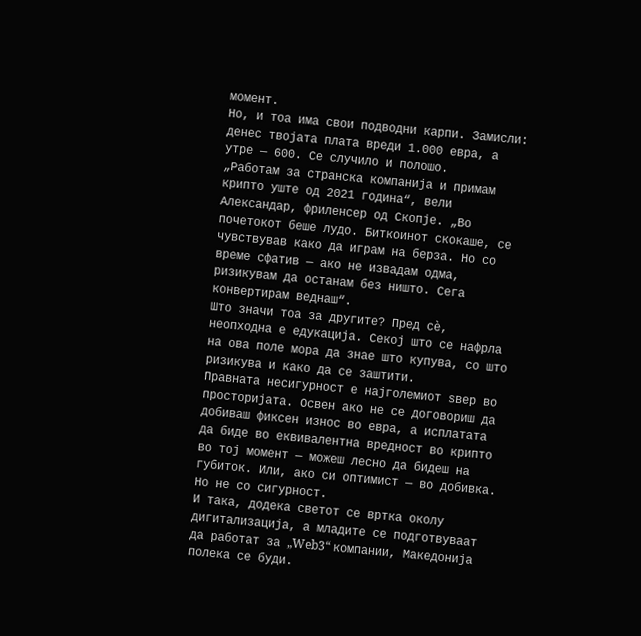момент.
Но, и тоа има свои подводни карпи. Замисли: денес твојата плата вреди 1.000 евра, а утре — 600. Се случило и полошо.
„Работам за странска компанија и примам крипто уште од 2021 година“, вели Александар, фриленсер од Скопје. „Во почетокот беше лудо. Биткоинот скокаше, се чувствував како да играм на берза. Но со време сфатив — ако не извадам одма, ризикувам да останам без ништо. Сега конвертирам веднаш“.
Што значи тоа за другите? Пред сè, неопходна е едукација. Секој што се нафрла на ова поле мора да знае што купува, со што ризикува и како да се заштити.
Правната несигурност е најголемиот ѕвер во просторијата. Освен ако не се договориш да добиваш фиксен износ во евра, а исплатата да биде во еквивалентна вредност во крипто во тој момент — можеш лесно да бидеш на губиток. Или, ако си оптимист — во добивка. Но не со сигурност.
И така, додека светот се вртка околу дигитализација, а младите се подготвуваат да работат за „Web3“ компании, Македонија полека се буди.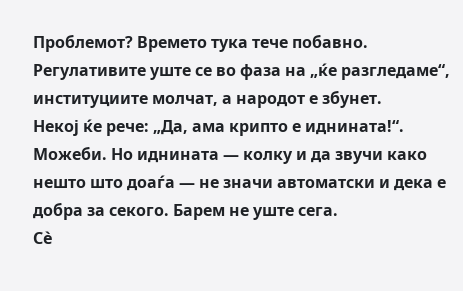Проблемот? Времето тука тече побавно. Регулативите уште се во фаза на „ќе разгледаме“, институциите молчат, а народот е збунет.
Некој ќе рече: „Да, ама крипто е иднината!“. Можеби. Но иднината — колку и да звучи како нешто што доаѓа — не значи автоматски и дека е добра за секого. Барем не уште сега.
Сè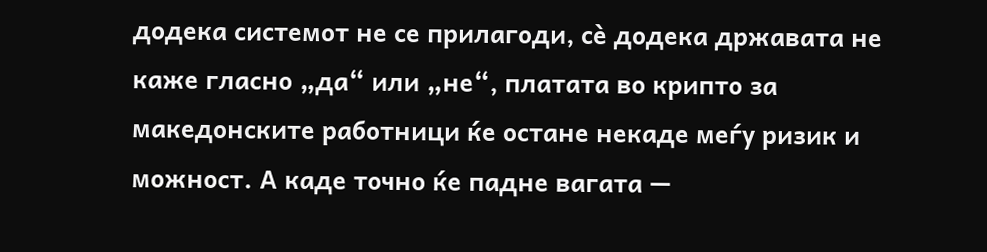додека системот не се прилагоди, сè додека државата не каже гласно „да“ или „не“, платата во крипто за македонските работници ќе остане некаде меѓу ризик и можност. А каде точно ќе падне вагата —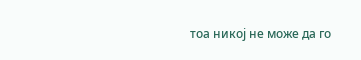тоа никој не може да го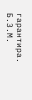гарантира.
Б.З.М.